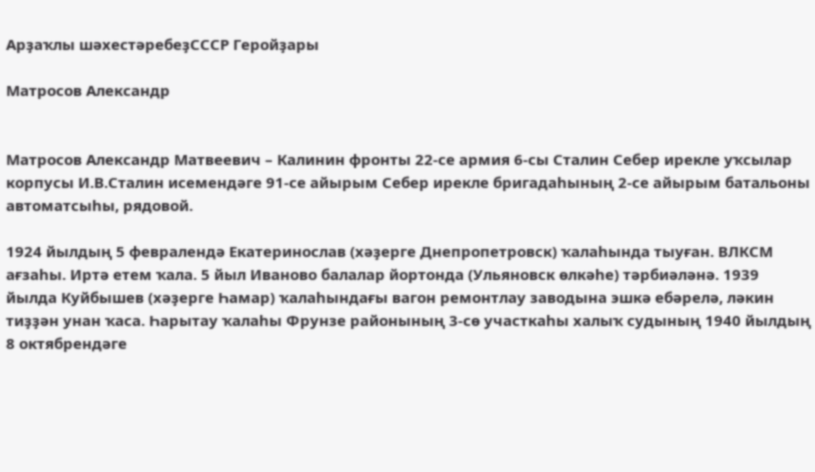Арҙаҡлы шәхестәребеҙСССР Геройҙары

Матросов Александр


Матросов Александр Матвеевич – Калинин фронты 22-се армия 6-сы Сталин Себер ирекле уҡсылар корпусы И.В.Сталин исемендәге 91-се айырым Себер ирекле бригадаһының 2-се айырым батальоны автоматсыһы, рядовой.

1924 йылдың 5 февралендә Екатеринослав (хәҙерге Днепропетровск) ҡалаһында тыуған. ВЛКСМ ағзаһы. Иртә етем ҡала. 5 йыл Иваново балалар йортонда (Ульяновск өлкәһе) тәрбиәләнә. 1939 йылда Куйбышев (хәҙерге Һамар) ҡалаһындағы вагон ремонтлау заводына эшкә ебәрелә, ләкин тиҙҙән унан ҡаса. Һарытау ҡалаһы Фрунзе районының 3-сө участкаһы халыҡ судының 1940 йылдың 8 октябрендәге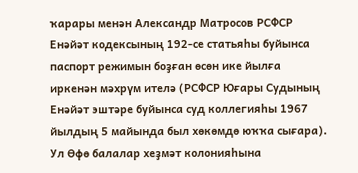ҡарары менән Александр Матросов РСФСР Енәйәт кодексының 192-се статьяһы буйынса паспорт режимын боҙған өсөн ике йылға иркенән мәхрүм ителә (РСФСР Юғары Судының Енәйәт эштәре буйынса суд коллегияһы 1967 йылдың 5 майында был хөкөмдө юҡҡа сығара). Ул Өфө балалар хеҙмәт колонияһына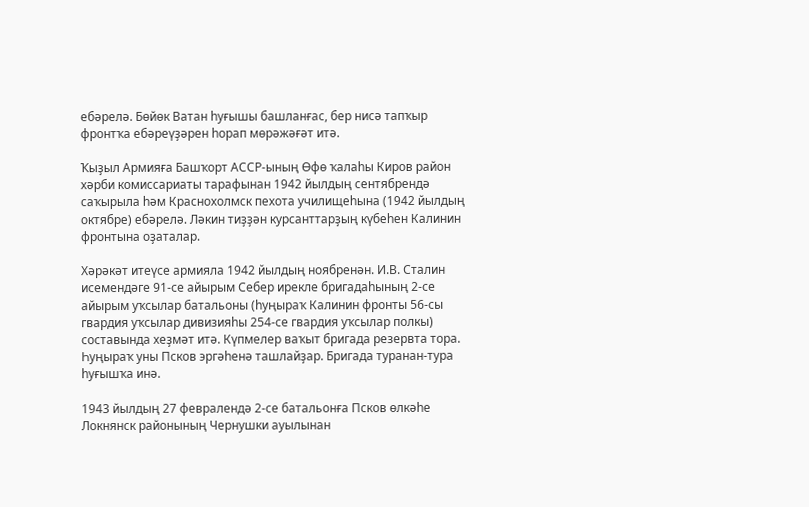ебәрелә. Бөйөк Ватан һуғышы башланғас, бер нисә тапҡыр фронтҡа ебәреүҙәрен һорап мөрәжәғәт итә.

Ҡыҙыл Армияға Башҡорт АССР-ының Өфө ҡалаһы Киров район хәрби комиссариаты тарафынан 1942 йылдың сентябрендә саҡырыла һәм Краснохолмск пехота училищеһына (1942 йылдың октябре) ебәрелә. Ләкин тиҙҙән курсанттарҙың күбеһен Калинин фронтына оҙаталар.

Хәрәкәт итеүсе армияла 1942 йылдың ноябренән. И.В. Сталин исемендәге 91-се айырым Себер ирекле бригадаһының 2-се айырым уҡсылар батальоны (һуңыраҡ Калинин фронты 56-сы гвардия уҡсылар дивизияһы 254-се гвардия уҡсылар полкы) составында хеҙмәт итә. Күпмелер ваҡыт бригада резервта тора. Һуңыраҡ уны Псков эргәһенә ташлайҙар. Бригада туранан-тура һуғышҡа инә.

1943 йылдың 27 февралендә 2-се батальонға Псков өлкәһе Локнянск районының Чернушки ауылынан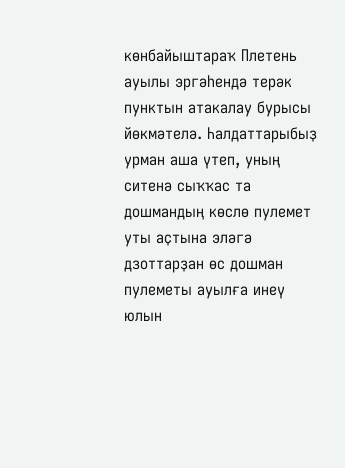көнбайыштараҡ Плетень ауылы эргәһендә терәк пунктын атакалау бурысы йөкмәтелә. Һалдаттарыбыҙ урман аша үтеп, уның ситенә сыҡҡас та дошмандың көслө пулемет уты аҫтына эләгә  дзоттарҙан өс дошман пулеметы ауылға инеү юлын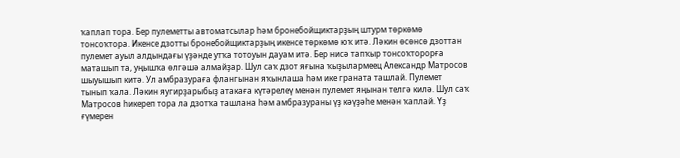ҡаплап тора. Бер пулеметты автоматсылар һәм бронебойщиктарҙың штурм төркөмө тонсоҡтора. Икенсе дзотты бронебойщиктарҙың икенсе төркөмө юҡ итә. Ләкин өсөнсө дзоттан пулемет ауыл алдындағы үҙәнде утҡа тотоуын дауам итә. Бер нисә тапҡыр тонсоҡторорға маташып та, уңышҡа өлгәшә алмайҙар. Шул саҡ дзот яғына ҡыҙылармеец Александр Матросов шыуышып китә. Ул амбразураға флангынан яҡынлаша һәм ике граната ташлай. Пулемет тынып ҡала. Ләкин яугирҙарыбыҙ атакаға күтәрелеү менән пулемет яңынан телгә килә. Шул саҡ Матросов һикереп тора ла дзотҡа ташлана һәм амбразураны үҙ кәүҙәһе менән ҡаплай. Үҙ ғүмерен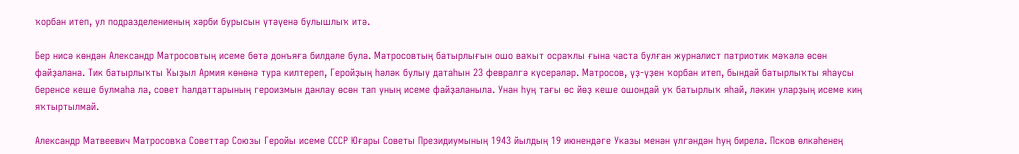ҡорбан итеп, ул подразделениеның хәрби бурысын үтәүенә булышлыҡ итә.

Бер нисә көндән Александр Матросовтың исеме бөтә донъяға билдәле була. Матросовтың батырлығын ошо ваҡыт осраҡлы ғына часта булған журналист патриотик мәҡәлә өсөн файҙалана. Тик батырлыҡты Ҡыҙыл Армия көнөнә тура килтереп, Геройҙың һәләк булыу датаһын 23 февралгә күсерәләр. Матросов, үҙ-үҙен ҡорбан итеп, бындай батырлыҡты яһаусы беренсе кеше булмаһа ла, совет һалдаттарының героизмын данлау өсөн тап уның исеме файҙаланыла. Унан һуң тағы өс йөҙ кеше ошондай уҡ батырлыҡ яһай, ләкин уларҙың исеме киң яҡтыртылмай.

Александр Матвеевич Матросовҡа Советтар Союзы Геройы исеме СССР Юғары Советы Президиумының 1943 йылдың 19 июнендәге Указы менән үлгәндән һуң бирелә. Псков өлкәһенең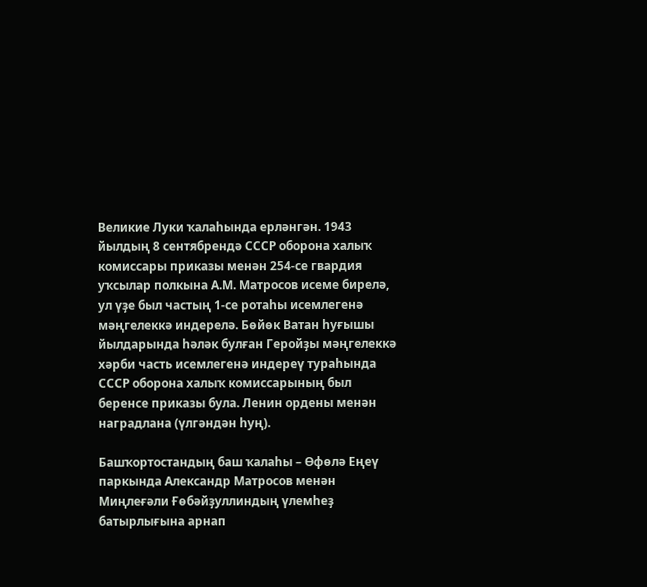Великие Луки ҡалаһында ерләнгән. 1943 йылдың 8 сентябрендә СССР оборона халыҡ комиссары приказы менән 254-се гвардия уҡсылар полкына А.М. Матросов исеме бирелә, ул үҙе был частың 1-се ротаһы исемлегенә мәңгелеккә индерелә. Бөйөк Ватан һуғышы йылдарында һәләк булған Геройҙы мәңгелеккә хәрби часть исемлегенә индереү тураһында СССР оборона халыҡ комиссарының был беренсе приказы була. Ленин ордены менән наградлана (үлгәндән һуң).

Башҡортостандың баш ҡалаһы – Өфөлә Еңеү паркында Александр Матросов менән Миңлеғәли Ғөбәйҙуллиндың үлемһеҙ батырлығына арнап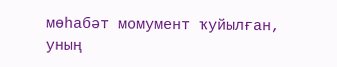мөһабәт момумент ҡуйылған, уның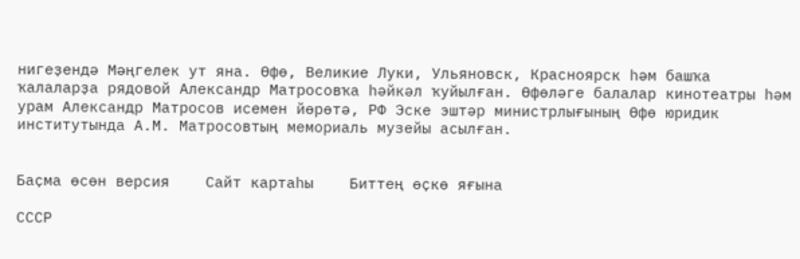нигеҙендә Мәңгелек ут яна. Өфө, Великие Луки, Ульяновск, Красноярск һәм башҡа ҡалаларҙа рядовой Александр Матросовҡа һәйкәл ҡуйылған. Өфөләге балалар кинотеатры һәм урам Александр Матросов исемен йөрөтә, РФ Эске эштәр министрлығының Өфө юридик институтында А.М. Матросовтың мемориаль музейы асылған.


Баҫма өсөн версия    Сайт картаһы    Биттең өҫкө яғына

СССР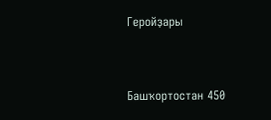Геройҙары


Башҡортостан 450